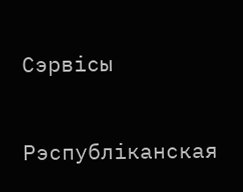Сэрвісы

Рэспубліканская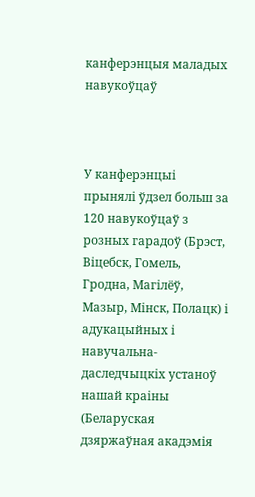канферэнцыя маладых навукоўцаў



У канферэнцыі прынялі ўдзел больш за 120 навукоўцаў з розных гарадоў (Брэст, Віцебск, Гомель, Гродна, Магілёў,  Мазыр, Мінск, Полацк) і адукацыйных і навучальна-даследчыцкіх устаноў нашай краіны (Беларуская дзяржаўная акадэмія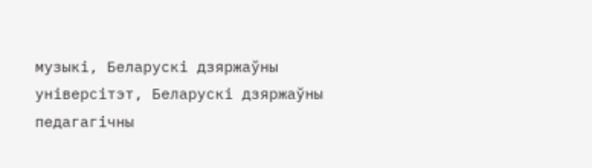музыкі, Беларускі дзяржаўны універсітэт, Беларускі дзяржаўны педагагічны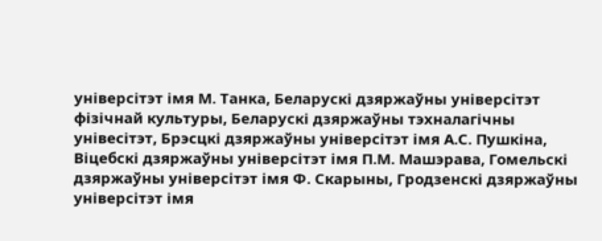універсітэт імя М. Танка, Беларускі дзяржаўны універсітэт фізічнай культуры, Беларускі дзяржаўны тэхналагічны унівесітэт, Брэсцкі дзяржаўны універсітэт імя А.С. Пушкіна, Віцебскі дзяржаўны універсітэт імя П.М. Машэрава, Гомельскі дзяржаўны універсітэт імя Ф. Скарыны, Гродзенскі дзяржаўны універсітэт імя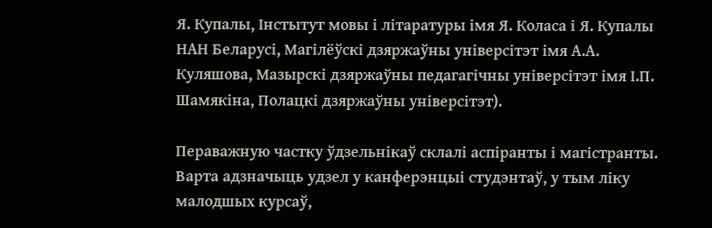Я. Купалы, Інстытут мовы і літаратуры імя Я. Коласа і Я. Купалы НАН Беларусі, Магілёўскі дзяржаўны універсітэт імя А.А. Куляшова, Мазырскі дзяржаўны педагагічны універсітэт імя І.П. Шамякіна, Полацкі дзяржаўны універсітэт).

Пераважную частку ўдзельнікаў склалі аспіранты і магістранты. Варта адзначыць удзел у канферэнцыі студэнтаў, у тым ліку малодшых курсаў,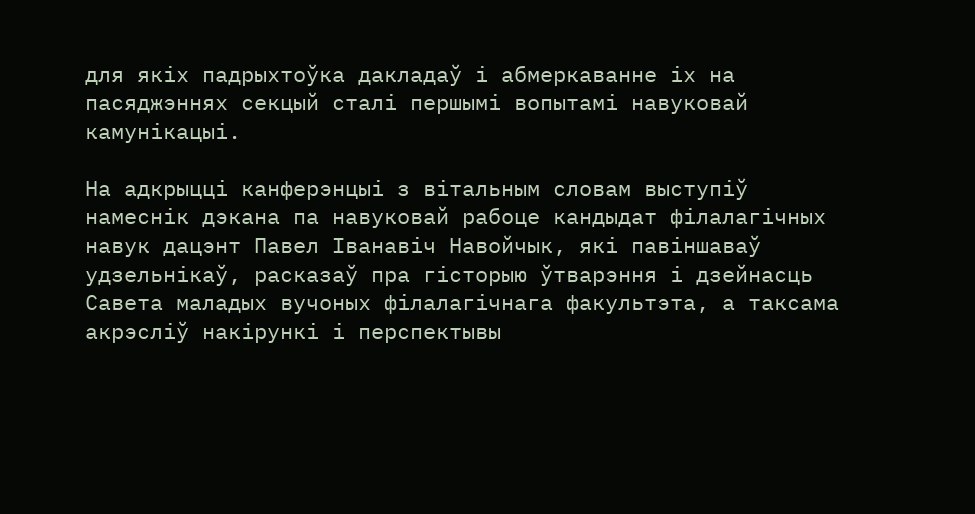для якіх падрыхтоўка дакладаў і абмеркаванне іх на пасяджэннях секцый сталі першымі вопытамі навуковай камунікацыі.

На адкрыцці канферэнцыі з вітальным словам выступіў намеснік дэкана па навуковай рабоце кандыдат філалагічных навук дацэнт Павел Іванавіч Навойчык, які павіншаваў удзельнікаў, расказаў пра гісторыю ўтварэння і дзейнасць Савета маладых вучоных філалагічнага факультэта, а таксама акрэсліў накірункі і перспектывы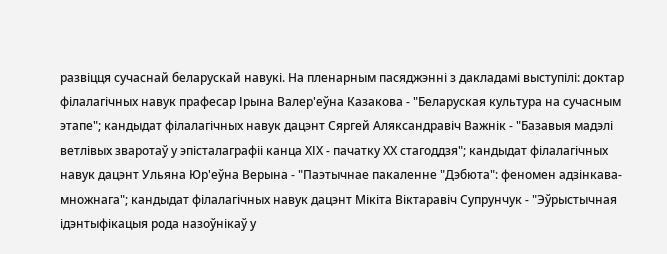развіцця сучаснай беларускай навукі. На пленарным пасяджэнні з дакладамі выступілі: доктар філалагічных навук прафесар Ірына Валер'еўна Казакова - "Беларуская культура на сучасным этапе"; кандыдат філалагічных навук дацэнт Сяргей Аляксандравіч Важнік - "Базавыя мадэлі ветлівых зваротаў у эпісталаграфіі канца ХІХ - пачатку ХХ стагоддзя"; кандыдат філалагічных навук дацэнт Ульяна Юр'еўна Верына - "Паэтычнае пакаленне "Дэбюта": феномен адзінкава-множнага"; кандыдат філалагічных навук дацэнт Мікіта Віктаравіч Супрунчук - "Эўрыстычная ідэнтыфікацыя рода назоўнікаў у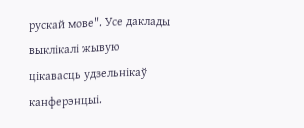рускай мове". Усе даклады выклікалі жывую цікавасць удзельнікаў канферэнцыі.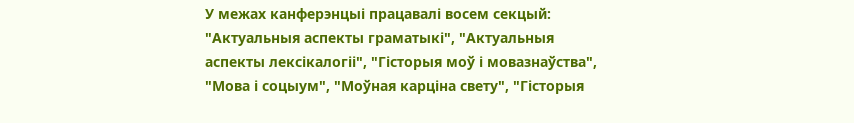У межах канферэнцыі працавалі восем секцый: "Актуальныя аспекты граматыкі", "Актуальныя аспекты лексікалогіі", "Гісторыя моў і мовазнаўства", "Мова і соцыум", "Моўная карціна свету", "Гісторыя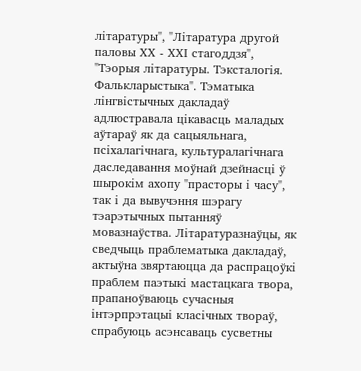літаратуры", "Літаратура другой паловы ХХ - ХХІ стагоддзя", "Тэорыя літаратуры. Тэксталогія. Фалькларыстыка". Тэматыка лінгвістычных дакладаў адлюстравала цікавасць маладых аўтараў як да сацыяльнага, псіхалагічнага, культуралагічнага даследавання моўнай дзейнасці ў шырокім ахопу "прасторы і часу", так і да вывучэння шэрагу тэарэтычных пытанняў мовазнаўства. Літаратуразнаўцы, як сведчыць праблематыка дакладаў, актыўна звяртаюцца да распрацоўкі праблем паэтыкі мастацкага твора, прапаноўваюць сучасныя інтэрпрэтацыі класічных твораў, спрабуюць асэнсаваць сусветны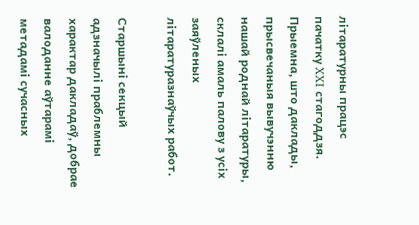літаратурны працэс пачатку XXI стагоддзя. Прыемна, што даклады, прысвечаныя вывучэнню нашай роднай літаратуры, склалі амаль палову з усіх заяўленых літаратуразнаўчых работ.

Старшыні секцый адзначылі праблемны характар дакладаў, добрае валоданне аўтарамі метадамі сучасных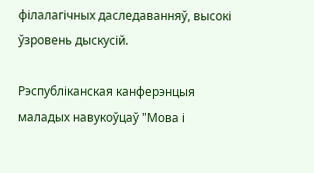філалагічных даследаванняў, высокі ўзровень дыскусій.

Рэспубліканская канферэнцыя маладых навукоўцаў "Мова і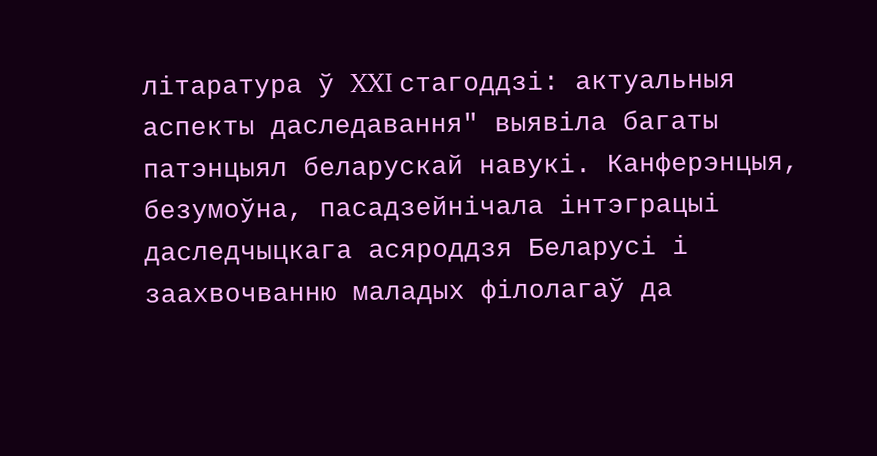літаратура ў XXI стагоддзі: актуальныя аспекты даследавання" выявіла багаты патэнцыял беларускай навукі. Канферэнцыя, безумоўна, пасадзейнічала інтэграцыі даследчыцкага асяроддзя Беларусі і заахвочванню маладых філолагаў да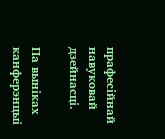прафесійнай навуковай дзейнасці.

Па выніках канферэнцыі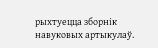рыхтуецца зборнік навуковых артыкулаў.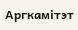Аргкамітэт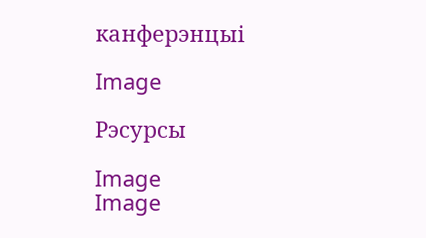канферэнцыі

Image

Рэсурсы

Image
Image